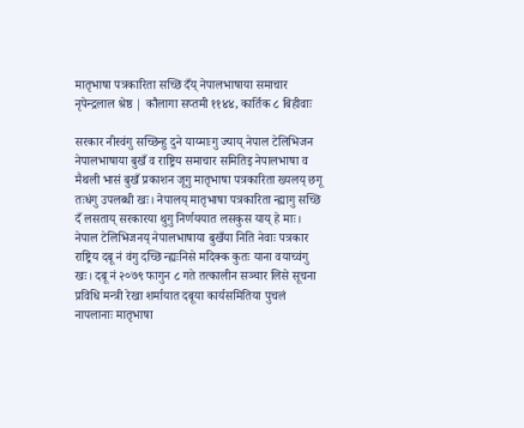मातृभाषा पत्रकारिता सच्छि दँय् नेपालभाषाया समाचार
नृपेन्द्रलाल श्रेष्ठ | कौलागा सप्तमी ११४४, कार्तिक ८ बिहीवाः

सरकार नीस्वंगु सच्छिन्हु दुने याय्माःगु ज्याय् नेपाल टेलिभिजन नेपालभाषाया बुखँ व राष्ट्रिय समाचार समितिइ नेपालभाषा व मैथली भासं बुखँ प्रकाशन जूगु मातृभाषा पत्रकारिता ख्यलय् छगू तःधंगु उपलब्धी खः। नेपालय् मातृभाषा पत्रकारिता न्ह्यागु सच्छि दँ लसताय् सरकारया थुगु निर्णययात लसकुस याय् हे माः।
नेपाल टेलिभिजनय् नेपालभाषाया बुखँया निति नेवाः पत्रकार राष्ट्रिय दबू नं वंगु दच्छि न्ह्यःनिसे मदिक्क कुतः याना वयाच्वंगु खः। दबू नं २०७९ फागुन ८ गते तत्कालीन सञ्चार लिसे सूचना प्रविधि मन्त्री रेखा शर्मायात दबूया कार्यसमितिया पुचलं नापलानाः मातृभाषा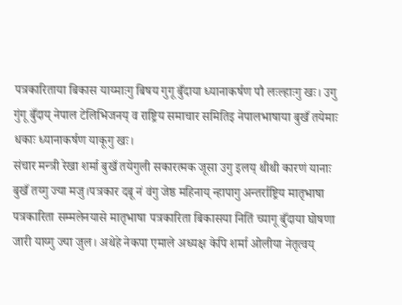पत्रकारिताया बिकास याय्माःगु बिषय गुगू बुँदाया ध्यानाकर्षण पौ लःल्हाःगु खः। उगु गुंगू बुँदाय् नेपाल टेलिभिजनय् व राष्ट्रिय समाचार समितिइ नेपालभाषाया बुखँ तयेमाः धकाः ध्यानाकर्षण याकूगु खः।
संचार मन्त्री रेखा शर्मा बुखँ तयेगुली सकारत्मक जूसा उगु इलय् थीथी कारणं यानाः बुखँ तय्गु ज्या मजु।पत्रकार दबू नं वंगु जेष्ठ महिनाय् न्हापागु अन्तर्राष्ट्रिय मातृभाषा पत्रकारिता सम्मलेनयासे मातृभाषा पत्रकारिता बिकासया नितिं च्यागू बुँदाया घोषणा जारी याय्गु ज्या जुल। अथेहे नेकपा एमाले अध्यक्ष केपि शर्मा ओलीया नेतृत्वय्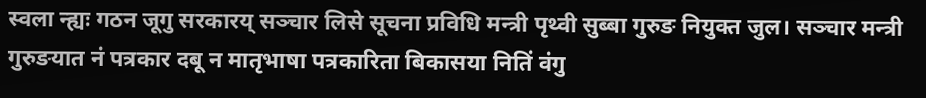स्वला न्ह्यः गठन जूगु सरकारय् सञ्चार लिसे सूचना प्रविधि मन्त्री पृथ्वी सुब्बा गुरुङ नियुक्त जुल। सञ्चार मन्त्री गुरुङयात नं पत्रकार दबू न मातृभाषा पत्रकारिता बिकासया नितिं वंगु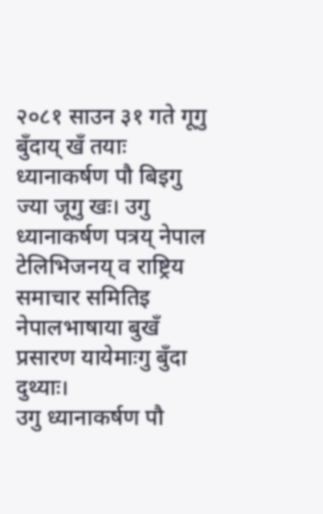२०८१ साउन ३१ गते गूगु बुँदाय् खँ तयाः ध्यानाकर्षण पौ बिइगु ज्या जूगु खः। उगु ध्यानाकर्षण पत्रय् नेपाल टेलिभिजनय् व राष्ट्रिय समाचार समितिइ नेपालभाषाया बुखँ प्रसारण यायेमाःगु बुँदा दुथ्याः।
उगु ध्यानाकर्षण पौ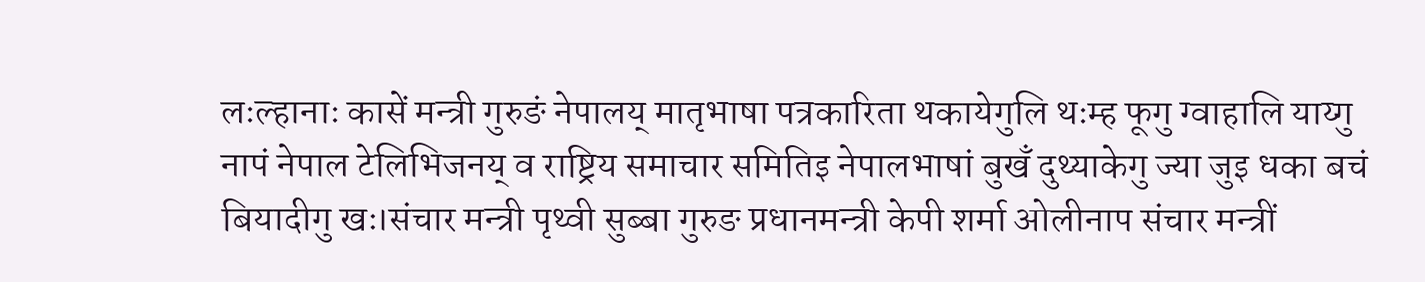लःल्हानाः कासें मन्त्री गुरुङं नेपालय् मातृभाषा पत्रकारिता थकायेगुलि थःम्ह फूगु ग्वाहालि याय्गु नापं नेपाल टेलिभिजनय् व राष्ट्रिय समाचार समितिइ नेपालभाषां बुखँ दुथ्याकेगु ज्या जुइ धका बचं बियादीगु खः।संचार मन्त्री पृथ्वी सुब्बा गुरुङ प्रधानमन्त्री केपी शर्मा ओलीनाप संचार मन्त्रीं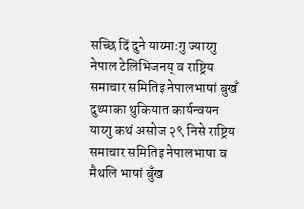सच्छि दिं दुने याय्माःगु ज्याय्गु नेपाल टेलिभिजनय् व राष्ट्रिय समाचार समितिइ नेपालभाषां बुखँ दुथ्याका थुकियात कार्यन्वयन याय्गु कथं असोज २९ निसे राष्ट्रिय समाचार समितिइ नेपालभाषा व मैथलि भाषां बुँख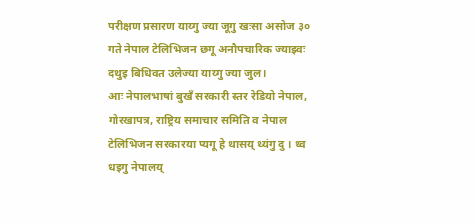परीक्षण प्रसारण याय्गु ज्या जूगु खःसा असोज ३० गते नेपाल टेलिभिजन छगू अनौपचारिक ज्याझ्वः दथुइ बिधिवत उलेज्या याय्गु ज्या जुल।
आः नेपालभाषां बुखँ सरकारी स्तर रेडियो नेपाल, गोरखापत्र, राष्ट्रिय समाचार समिति व नेपाल टेलिभिजन सरकारया प्यगू हे थासय् थ्यंगु दु । थ्व धइगु नेपालय्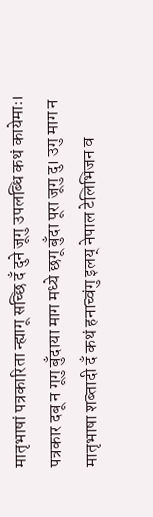मातृभाषां पत्रकारिता न्ह्यागू सच्छि दँ दुने जूगु उपलब्धि कथं कायेमाः। पत्रकार दबू न गूगु बुँदाया माग मध्ये छगू बुँदा पूरा जूगु दु। उगु माग न मातृभाषा शब्तादी दँ कथं हनाच्वंगु इलय् नेपाल टेलिभिजन व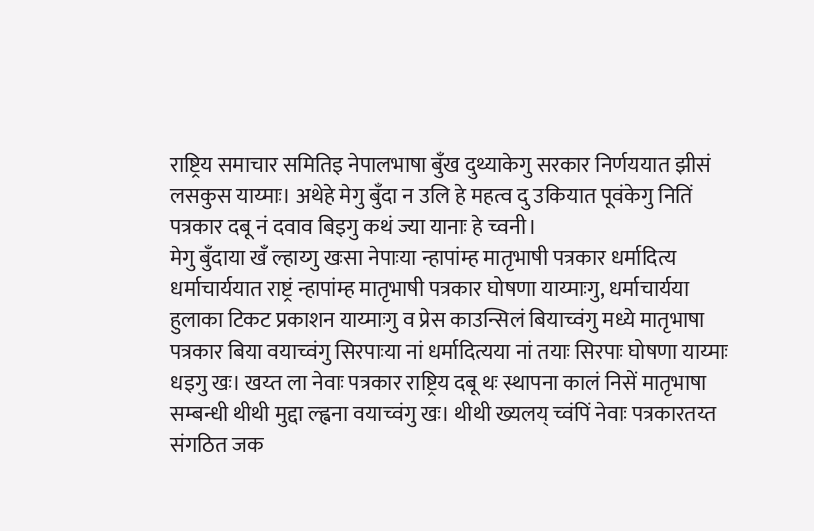राष्ट्रिय समाचार समितिइ नेपालभाषा बुँख दुथ्याकेगु सरकार निर्णययात झीसं लसकुस याय्माः। अथेहे मेगु बुँदा न उलि हे महत्व दु उकियात पूवंकेगु नितिं पत्रकार दबू नं दवाव बिइगु कथं ज्या यानाः हे च्वनी।
मेगु बुँदाया खँ ल्हाय्गु खःसा नेपाःया न्हापांम्ह मातृभाषी पत्रकार धर्मादित्य धर्माचार्ययात राष्ट्रं न्हापांम्ह मातृभाषी पत्रकार घोषणा याय्माःगु, धर्माचार्यया हुलाका टिकट प्रकाशन याय्माःगु व प्रेस काउन्सिलं बियाच्वंगु मध्ये मातृभाषा पत्रकार बिया वयाच्वंगु सिरपाःया नां धर्मादित्यया नां तयाः सिरपाः घोषणा याय्माः धइगु खः। खय्त ला नेवाः पत्रकार राष्ट्रिय दबू थः स्थापना कालं निसें मातृभाषा सम्बन्धी थीथी मुद्दा ल्ह्वना वयाच्वंगु खः। थीथी ख्यलय् च्वंपिं नेवाः पत्रकारतय्त संगठित जक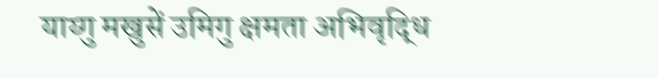याय्गु मखुसें उमिगु क्षमता अभिवृद्धि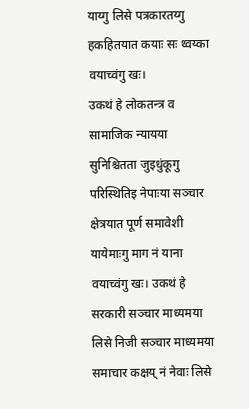याय्गु लिसे पत्रकारतय्गु हकहितयात कयाः सः थ्वय्का वयाच्वंगु खः।
उकथं हे लोकतन्त्र व सामाजिक न्यायया सुनिश्चितता जुइधुंकूगु परिस्थितिइ नेपाःया सञ्चार क्षेत्रयात पूर्ण समावेशी यायेमाःगु माग नं याना वयाच्वंगु खः। उकथं हे सरकारी सञ्चार माध्यमया लिसे निजी सञ्चार माध्यमया समाचार कक्षय् नं नेवाः लिसे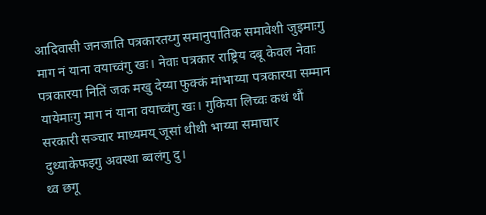आदिवासी जनजाति पत्रकारतय्गु समानुपातिक समावेशी जुइमाःगु माग नं याना वयाच्वंगु खः। नेवाः पत्रकार राष्ट्रिय दबू केवल नेवाः पत्रकारया नितिं जक मखु देय्या फुक्कं मांभाय्या पत्रकारया सम्मान यायेमाःगु माग नं याना वयाच्वंगु खः। गुकिया लिच्वः कथं थौं सरकारी सञ्चार माध्यमय् जूसां थीथी भाय्या समाचार दुथ्याकेफइगु अवस्था ब्वलंगु दु।
थ्व छगू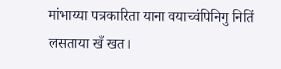मांभाय्या पत्रकारिता याना वयाच्वंपिनिगु नितिं लसताया खँ खत।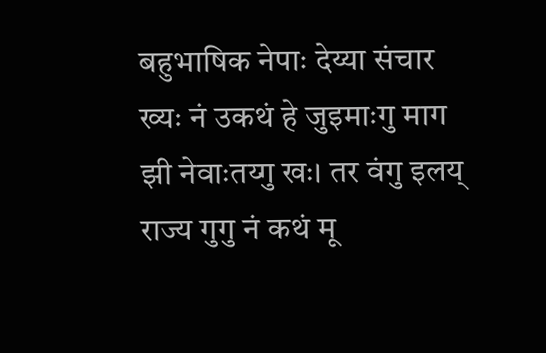बहुभाषिक नेपाः देय्या संचार ख्यः नं उकथं हे जुइमाःगु माग झी नेवाःतय्गु खः। तर वंगु इलय् राज्य गुगु नं कथं मू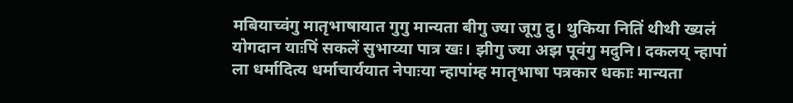मबियाच्वंगु मातृभाषायात गुगु मान्यता बीगु ज्या जूगु दु। थुकिया नितिं थीथी ख्यलं योगदान याःपिं सकलें सुभाय्या पात्र खः। झीगु ज्या अझ पूवंगु मदुनि। दकलय् न्हापां ला धर्मादित्य धर्माचार्ययात नेपाःया न्हापांम्ह मातृभाषा पत्रकार धकाः मान्यता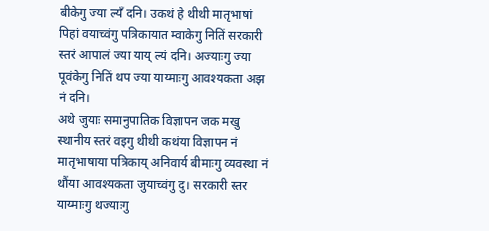बीकेगु ज्या ल्यँ दनि। उकथं हे थीथी मातृभाषां पिहां वयाच्वंगु पत्रिकायात म्वाकेगु नितिं सरकारी स्तरं आपालं ज्या याय् ल्यं दनि। अज्याःगु ज्या पूवंकेगु नितिं थप ज्या याय्माःगु आवश्यकता अझ नं दनि।
अथे जुयाः समानुपातिक विज्ञापन जक मखु स्थानीय स्तरं वइगु थीथी कथंया विज्ञापन नं मातृभाषाया पत्रिकाय् अनिवार्य बीमाःगु व्यवस्था नं थौंया आवश्यकता जुयाच्वंगु दु। सरकारी स्तर याय्माःगु थज्याःगु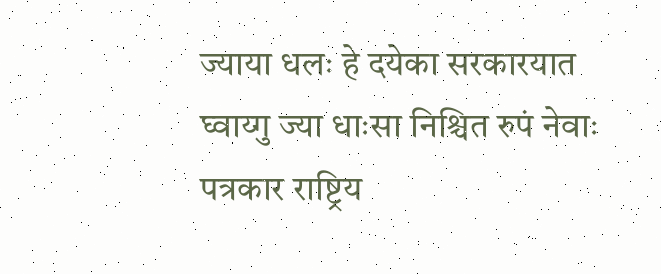ज्याया धलः हे दयेका सरकारयात घ्वाय्गु ज्या धाःसा निश्चित रुपं नेवाः पत्रकार राष्ट्रिय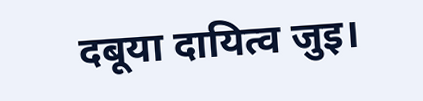दबूया दायित्व जुइ।